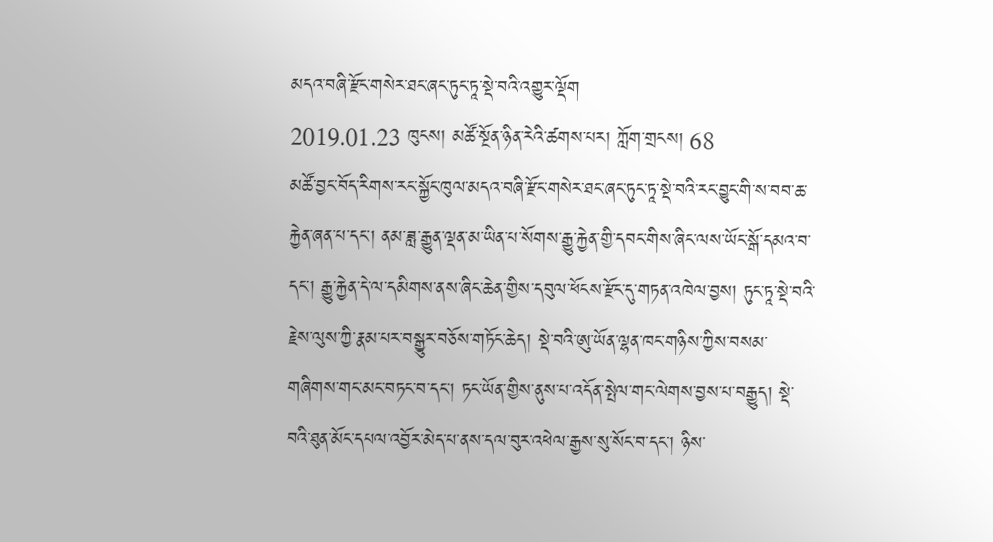མདའ་བཞི་རྫོང་གསེར་ཐང་ཞང་ཏུང་ཏཱ་སྡེ་བའི་འགྱུར་ལྡོག
2019.01.23 ཁུངས། མཚོ་སྔོན་ཉིན་རེའི་ཚགས་པར། ཀློག་གྲངས། 68
མཚོ་བྱང་བོད་རིགས་རང་སྐྱོང་ཁུལ་མདའ་བཞི་རྫོང་གསེར་ཐང་ཞང་ཏུང་ཏཱ་སྡེ་བའི་རང་བྱུང་གི་ས་བབ་ཆ་རྐྱེན་ཞན་པ་དང་། ནམ་ཟླ་རྒྱུན་ལྡན་མ་ཡིན་པ་སོགས་རྒྱུ་རྐྱེན་གྱི་དབང་གིས་ཞིང་ལས་ཡོང་སྒོ་དམའ་བ་དང་། རྒྱུ་རྐྱེན་དེ་ལ་དམིགས་ནས་ཞིང་ཆེན་གྱིས་དབུལ་ཕོངས་རྫོང་དུ་གཏན་འཁེལ་བྱས། ཏུང་ཏཱ་སྡེ་བའི་རྗེས་ལུས་ཀྱི་རྣམ་པར་བསྒྱུར་བཅོས་གཏོང་ཆེད། སྡེ་བའི་ཨུ་ཡོན་ལྷན་ཁང་གཉིས་ཀྱིས་བསམ་གཞིགས་གང་མང་བཏང་བ་དང་། ཏང་ཡོན་གྱིས་ནུས་པ་འདོན་སྤེལ་གང་ལེགས་བྱས་པ་བརྒྱུད། སྡེ་བའི་ཐུན་མོང་དཔལ་འབྱོར་མེད་པ་ནས་དལ་བུར་འཕེལ་རྒྱས་སུ་སོང་བ་དང་། ཉིས་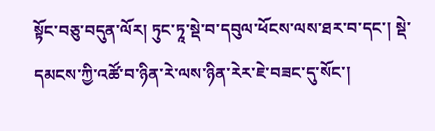སྟོང་བཅུ་བདུན་ལོར། ཏུང་ཏཱ་སྡེ་བ་དབུལ་ཕོངས་ལས་ཐར་བ་དང་། སྡེ་དམངས་ཀྱི་འཚོ་བ་ཉིན་རེ་ལས་ཉིན་རེར་ཇེ་བཟང་དུ་སོང་།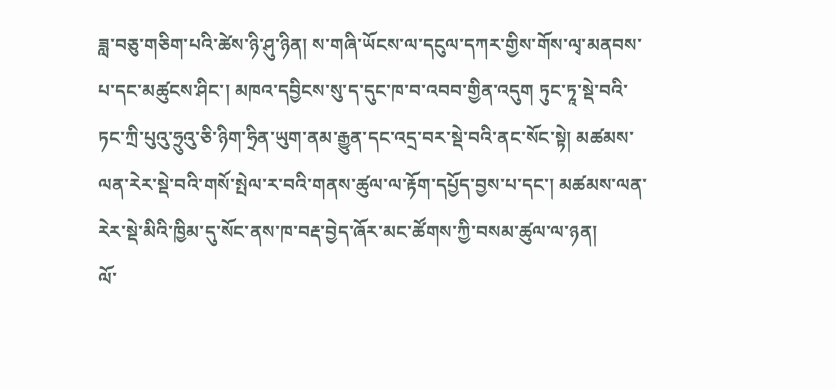ཟླ་བཅུ་གཅིག་པའི་ཚེས་ཉི་ཤུ་ཉིན། ས་གཞི་ཡོངས་ལ་དངུལ་དཀར་གྱིས་གོས་ལྭ་མནབས་པ་དང་མཚུངས་ཤིང་། མཁའ་དབྱིངས་སུ་ད་དུང་ཁ་བ་འབབ་གྱིན་འདུག ཏུང་ཏཱ་སྡེ་བའི་ཏང་ཀྲི་པུའུ་ཧྲུའུ་ཅི་ཉིག་ཧྲིན་ཡུག་ནམ་རྒྱུན་དང་འདྲ་བར་སྡེ་བའི་ནང་སོང་སྟེ། མཚམས་ལན་རེར་སྡེ་བའི་གསོ་སྤེལ་ར་བའི་གནས་ཚུལ་ལ་རྟོག་དཔྱོད་བྱས་པ་དང་། མཚམས་ལན་རེར་སྡེ་མིའི་ཁྱིམ་དུ་སོང་ནས་ཁ་བརྡ་བྱེད་ཞོར་མང་ཚོགས་ཀྱི་བསམ་ཚུལ་ལ་ཉན།
ལོ་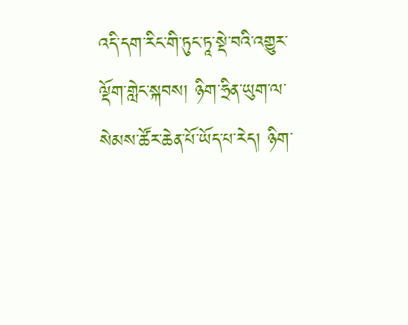འདི་དག་རིང་གི་ཏུང་ཏཱ་སྡེ་བའི་འགྱུར་ལྡོག་གླེང་སྐབས། ཉིག་ཧྲིན་ཡུག་ལ་སེམས་ཚོར་ཆེན་པོ་ཡོད་པ་རེད། ཉིག་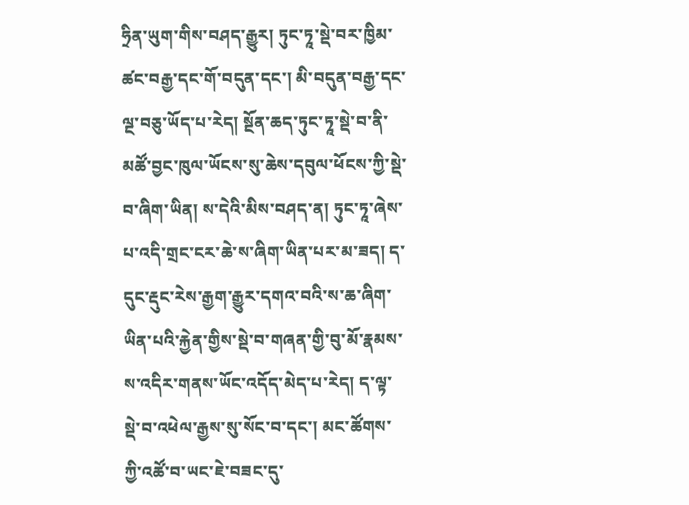ཧྲིན་ཡུག་གིས་བཤད་རྒྱུར། ཏུང་ཏཱ་སྡེ་བར་ཁྱིམ་ཚང་བརྒྱ་དང་གོ་བདུན་དང་། མི་བདུན་བརྒྱ་དང་ལྔ་བཅུ་ཡོད་པ་རེད། སྔོན་ཆད་ཏུང་ཏཱ་སྡེ་བ་ནི་མཚོ་བྱང་ཁུལ་ཡོངས་སུ་ཆེས་དབུལ་ཕོངས་ཀྱི་སྡེ་བ་ཞིག་ཡིན། ས་དེའི་མིས་བཤད་ན། ཏུང་ཏཱ་ཞེས་པ་འདི་གྲང་ངར་ཆེ་ས་ཞིག་ཡིན་པར་མ་ཟད། ད་དུང་རྡུང་རེས་རྒྱག་རྒྱུར་དགའ་བའི་ས་ཆ་ཞིག་ཡིན་པའི་རྐྱེན་གྱིས་སྡེ་བ་གཞན་གྱི་བུ་མོ་རྣམས་ས་འདིར་གནས་ཡོང་འདོད་མེད་པ་རེད། ད་ལྟ་སྡེ་བ་འཕེལ་རྒྱས་སུ་སོང་བ་དང་། མང་ཚོགས་ཀྱི་འཚོ་བ་ཡང་ཇེ་བཟང་དུ་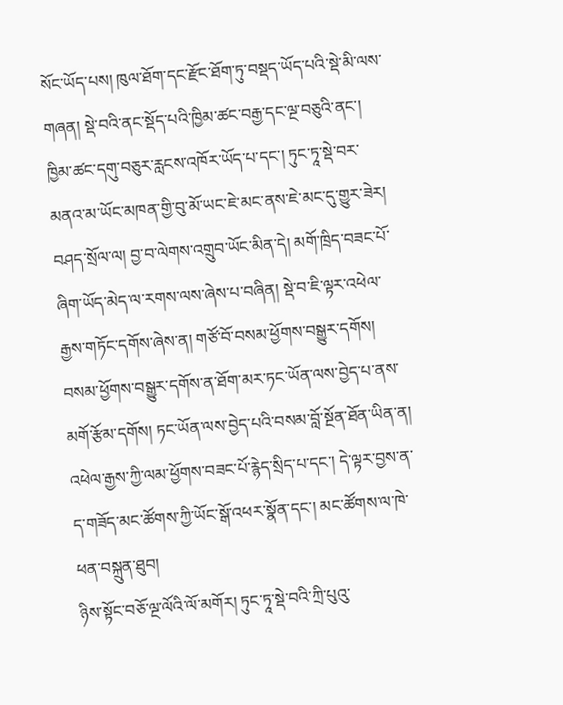སོང་ཡོད་པས། ཁུལ་ཐོག་དང་རྫོང་ཐོག་ཏུ་བསྡད་ཡོད་པའི་སྡེ་མི་ལས་གཞན། སྡེ་བའི་ནང་སྡོད་པའི་ཁྱིམ་ཚང་བརྒྱ་དང་ལྔ་བཅུའི་ནང་། ཁྱིམ་ཚང་དགུ་བཅུར་རླངས་འཁོར་ཡོད་པ་དང་། ཏུང་ཏཱ་སྡེ་བར་མནའ་མ་ཡོང་མཁན་གྱི་བུ་མོ་ཡང་ཇེ་མང་ནས་ཇེ་མང་དུ་གྱུར་ཟེར།
བཤད་སྲོལ་ལ། བྱ་བ་ལེགས་འགྲུབ་ཡོང་མིན་དེ། མགོ་ཁྲིད་བཟང་པོ་ཞིག་ཡོད་མེད་ལ་རགས་ལས་ཞེས་པ་བཞིན། སྡེ་བ་ཇི་ལྟར་འཕེལ་རྒྱས་གཏོང་དགོས་ཞེས་ན། གཙོ་བོ་བསམ་ཕྱོགས་བསྒྱུར་དགོས། བསམ་ཕྱོགས་བསྒྱུར་དགོས་ན་ཐོག་མར་ཏང་ཡོན་ལས་བྱེད་པ་ནས་མགོ་རྩོམ་དགོས། ཏང་ཡོན་ལས་བྱེད་པའི་བསམ་བློ་སྔོན་ཐོན་ཡིན་ན། འཕེལ་རྒྱས་ཀྱི་ལམ་ཕྱོགས་བཟང་པོ་རྙེད་སྲིད་པ་དང་། དེ་ལྟར་བྱས་ན་ད་གཟོད་མང་ཚོགས་ཀྱི་ཡོང་སྒོ་འཕར་སྣོན་དང་། མང་ཚོགས་ལ་ཁེ་ཕན་བསྐྲུན་ཐུབ།
ཉིས་སྟོང་བཅོ་ལྔ་ལོའི་ལོ་མགོར། ཏུང་ཏཱ་སྡེ་བའི་ཀྲི་པུའུ་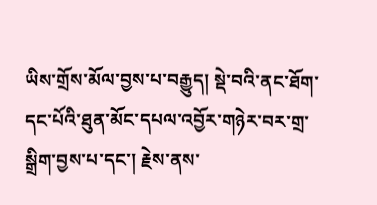ཡིས་གྲོས་མོལ་བྱས་པ་བརྒྱུད། སྡེ་བའི་ནང་ཐོག་དང་པོའི་ཐུན་མོང་དཔལ་འབྱོར་གཉེར་བར་གྲ་སྒྲིག་བྱས་པ་དང་། རྗེས་ནས་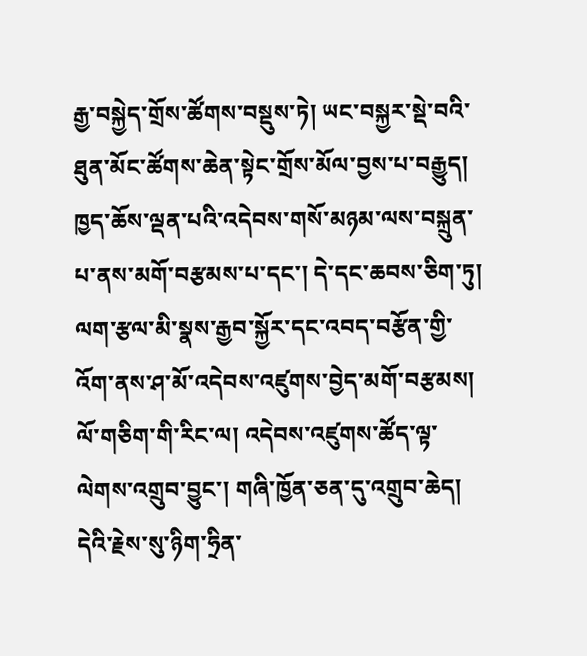རྒྱ་བསྐྱེད་གྲོས་ཚོགས་བསྡུས་ཏེ། ཡང་བསྐྱར་སྡེ་བའི་ཐུན་མོང་ཚོགས་ཆེན་སྟེང་གྲོས་མོལ་བྱས་པ་བརྒྱུད།  ཁྱད་ཆོས་ལྡན་པའི་འདེབས་གསོ་མཉམ་ལས་བསྐྲུན་པ་ནས་མགོ་བརྩམས་པ་དང་། དེ་དང་ཆབས་ཅིག་ཏུ། ལག་རྩལ་མི་སྣས་རྒྱབ་སྐྱོར་དང་འབད་བརྩོན་གྱི་འོག་ནས་ཤ་མོ་འདེབས་འཛུགས་བྱེད་མགོ་བརྩམས། ལོ་གཅིག་གི་རིང་ལ། འདེབས་འཛུགས་ཚོད་ལྟ་ལེགས་འགྲུབ་བྱུང་། གཞི་ཁྱོན་ཅན་དུ་འགྲུབ་ཆེད། དེའི་རྗེས་སུ་ཉིག་ཧྲིན་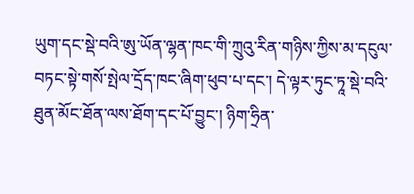ཡུག་དང་སྡེ་བའི་ཨུ་ཡོན་ལྷན་ཁང་གི་ཀྲུའུ་རིན་གཉིས་ཀྱིས་མ་དངུལ་བཏང་སྟེ་གསོ་སྤེལ་དྲོད་ཁང་ཞིག་ཕུབ་པ་དང་། དེ་ལྟར་ཏུང་ཏཱ་སྡེ་བའི་ཐུན་མོང་ཐོན་ལས་ཐོག་དང་པོ་བྱུང་། ཉིག་ཧྲིན་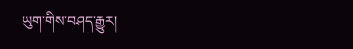ཡུག་གིས་བཤད་རྒྱུར།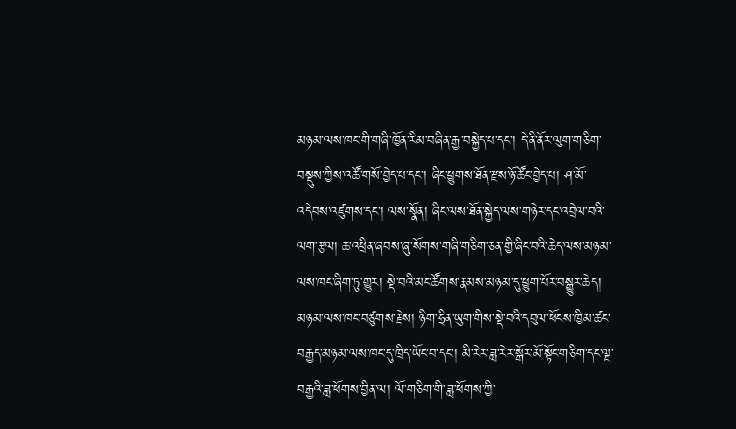མཉམ་ལས་ཁང་གི་གཞི་ཁྱོན་རིམ་བཞིན་རྒྱ་བསྐྱེད་པ་དང་། དེ་ནི་ནོར་ལུག་གཅིག་བསྡུས་ཀྱིས་འཚོ་གསོ་བྱེད་པ་དང་། ཞིང་ཕྱུགས་ཐོན་རྫས་ཉོ་ཚོང་བྱེད་པ། ཤ་མོ་འདེབས་འཛུགས་དང་། ལས་སྣོན། ཞིང་ལས་ཐོན་སྐྱེད་ལས་གཉེར་དང་འབྲེལ་བའི་ལག་རྩལ། ཆ་འཕྲིན་ཞབས་ཞུ་སོགས་གཞི་གཅིག་ཅན་གྱི་ཞིང་བའི་ཆེད་ལས་མཉམ་ལས་ཁང་ཞིག་ཏུ་གྱུར། སྡེ་བའི་མང་ཚོགས་རྣམས་མཉམ་དུ་ཕྱུག་པོར་བསྒྱུར་ཆེད། མཉམ་ལས་ཁང་བཙུགས་རྗེས། ཉིག་ཧྲིན་ཡུག་གིས་སྡེ་བའི་དབུལ་ཕོངས་ཁྱིམ་ཚང་བརྒྱད་མཉམ་ལས་ཁང་དུ་ཁྲིད་ཡོང་བ་དང་། མི་རེར་ཟླ་རེར་སྒོར་མོ་སྟོང་གཅིག་དང་ལྔ་བརྒྱའི་ཟླ་ཕོགས་བྱིན་ལ། ལོ་གཅིག་གི་ཟླ་ཕོགས་ཀྱི་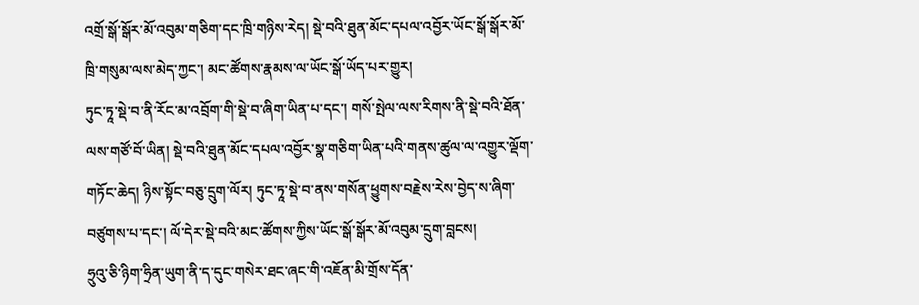འགྲོ་སྒོ་སྒོར་མོ་འབུམ་གཅིག་དང་ཁྲི་གཉིས་རེད། སྡེ་བའི་ཐུན་མོང་དཔལ་འབྱོར་ཡོང་སྒོ་སྒོར་མོ་ཁྲི་གསུམ་ལས་མེད་ཀྱང་། མང་ཚོགས་རྣམས་ལ་ཡོང་སྒོ་ཡོད་པར་གྱུར།
ཏུང་ཏཱ་སྡེ་བ་ནི་རོང་མ་འབྲོག་གི་སྡེ་བ་ཞིག་ཡིན་པ་དང་། གསོ་སྤེལ་ལས་རིགས་ནི་སྡེ་བའི་ཐོན་ལས་གཙོ་བོ་ཡིན། སྡེ་བའི་ཐུན་མོང་དཔལ་འབྱོར་སྣ་གཅིག་ཡིན་པའི་གནས་ཚུལ་ལ་འགྱུར་ལྡོག་གཏོང་ཆེད། ཉིས་སྟོང་བཅུ་དྲུག་ལོར། ཏུང་ཏཱ་སྡེ་བ་ནས་གསོན་ཕྱུགས་བརྗེས་རེས་བྱེད་ས་ཞིག་བཙུགས་པ་དང་། ལོ་དེར་སྡེ་བའི་མང་ཚོགས་ཀྱིས་ཡོང་སྒོ་སྒོར་མོ་འབུམ་དྲུག་བླངས།
ཧྲུའུ་ཅི་ཉིག་ཧྲིན་ཡུག་ནི་ད་དུང་གསེར་ཐང་ཞང་གི་འཇོན་མི་གྲོས་དོན་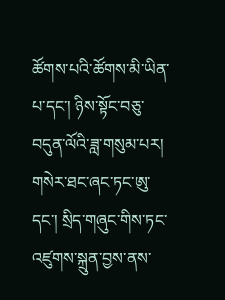ཚོགས་པའི་ཚོགས་མི་ཡིན་པ་དང་། ཉིས་སྟོང་བཅུ་བདུན་ལོའི་ཟླ་གསུམ་པར། གསེར་ཐང་ཞང་ཏང་ཨུ་དང་། སྲིད་གཞུང་གིས་ཏང་འཛུགས་སྐྲུན་བྱས་ནས་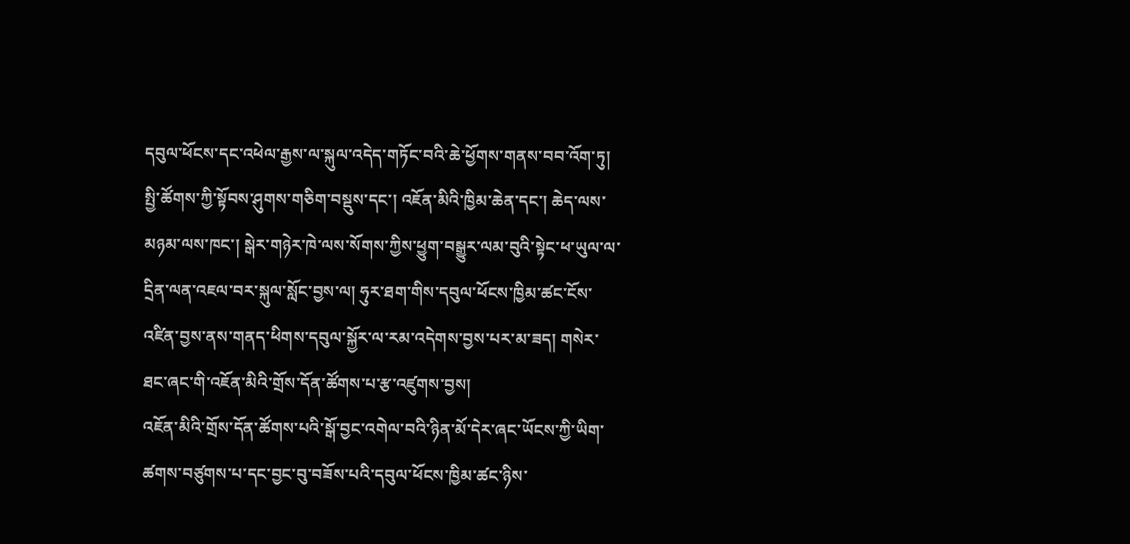དབུལ་ཕོངས་དང་འཕེལ་རྒྱས་ལ་སྐུལ་འདེད་གཏོང་བའི་ཆེ་ཕྱོགས་གནས་བབ་འོག་ཏུ། སྤྱི་ཚོགས་ཀྱི་སྟོབས་ཤུགས་གཅིག་བསྡུས་དང་། འཇོན་མིའི་ཁྱིམ་ཆེན་དང་། ཆེད་ལས་མཉམ་ལས་ཁང་། སྒེར་གཉེར་ཁེ་ལས་སོགས་ཀྱིས་ཕྱུག་བསྒྱུར་ལམ་བུའི་སྟེང་ཕ་ཡུལ་ལ་དྲིན་ལན་འཇལ་བར་སྐུལ་སློང་བྱས་ལ། ཧུར་ཐག་གིས་དབུལ་ཕོངས་ཁྱིམ་ཚང་ངོས་འཛིན་བྱས་ནས་གནད་ཕིགས་དབུལ་སྐྱོར་ལ་རམ་འདེགས་བྱས་པར་མ་ཟད། གསེར་ཐང་ཞང་གི་འཇོན་མིའི་གྲོས་དོན་ཚོགས་པ་རྩ་འཛུགས་བྱས།
འཇོན་མིའི་གྲོས་དོན་ཚོགས་པའི་སྒོ་བྱང་འགེལ་བའི་ཉིན་མོ་དེར་ཞང་ཡོངས་ཀྱི་ཡིག་ཚགས་བཙུགས་པ་དང་བྱང་བུ་བཟོས་པའི་དབུལ་ཕོངས་ཁྱིམ་ཚང་ཉིས་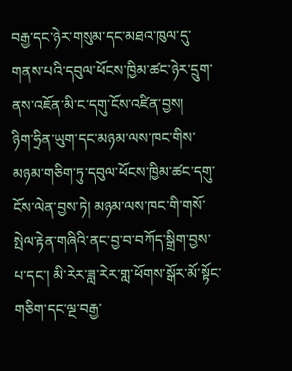བརྒྱ་དང་ཉེར་གསུམ་དང་མཐའ་ཁུལ་དུ་གནས་པའི་དབུལ་ཕོངས་ཁྱིམ་ཚང་ཉེར་དྲུག་ནས་འཇོན་མི་ང་དགུ་ངོས་འཛིན་བྱས།
ཉིག་ཧྲིན་ཡུག་དང་མཉམ་ལས་ཁང་གིས་མཉམ་གཅིག་ཏུ་དབུལ་ཕོངས་ཁྱིམ་ཚང་དགུ་ངོས་ལེན་བྱས་ཏེ། མཉམ་ལས་ཁང་གི་གསོ་སྤེལ་རྟེན་གཞིའི་ནང་བྱ་བ་བཀོད་སྒྲིག་བྱས་པ་དང་། མི་རེར་ཟླ་རེར་གླ་ཕོགས་སྒོར་མོ་སྟོང་གཅིག་དང་ལྔ་བརྒྱ་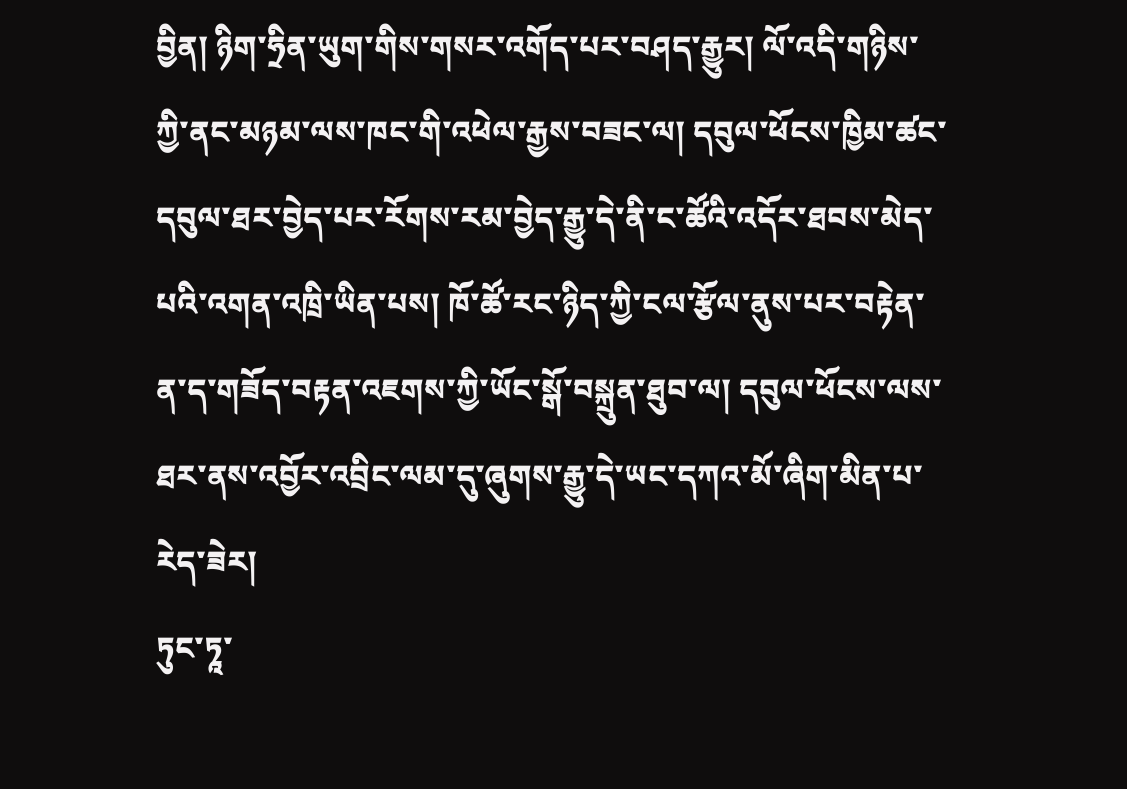བྱིན། ཉིག་ཧྲིན་ཡུག་གིས་གསར་འགོད་པར་བཤད་རྒྱུར། ལོ་འདི་གཉིས་ཀྱི་ནང་མཉམ་ལས་ཁང་གི་འཕེལ་རྒྱས་བཟང་ལ། དབུལ་ཕོངས་ཁྱིམ་ཚང་དབུལ་ཐར་བྱེད་པར་རོགས་རམ་བྱེད་རྒྱུ་དེ་ནི་ང་ཚོའི་འདོར་ཐབས་མེད་པའི་འགན་འཁྲི་ཡིན་པས། ཁོ་ཚོ་རང་ཉིད་ཀྱི་ངལ་རྩོལ་ནུས་པར་བརྟེན་ན་ད་གཟོད་བརྟན་འཇགས་ཀྱི་ཡོང་སྒོ་བསྐྲུན་ཐུབ་ལ། དབུལ་ཕོངས་ལས་ཐར་ནས་འབྱོར་འབྲིང་ལམ་དུ་ཞུགས་རྒྱུ་དེ་ཡང་དཀའ་མོ་ཞིག་མིན་པ་རེད་ཟེར།
ཏུང་ཏཱ་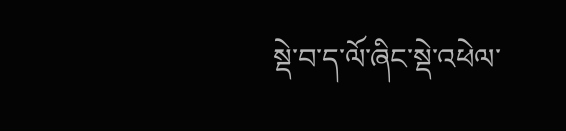སྡེ་བ་ད་ལོ་ཞིང་སྡེ་འཕེལ་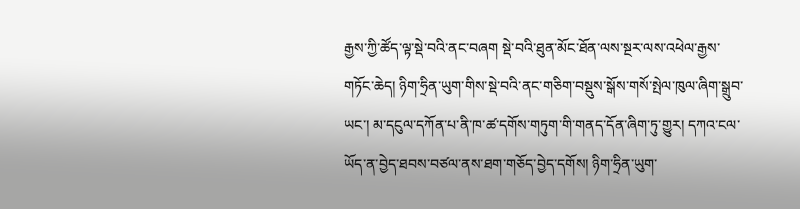རྒྱས་ཀྱི་ཚོད་ལྟ་སྡེ་བའི་ནང་བཞག སྡེ་བའི་ཐུན་མོང་ཐོན་ལས་སྔར་ལས་འཕེལ་རྒྱས་གཏོང་ཆེད། ཉིག་ཧྲིན་ཡུག་གིས་སྡེ་བའི་ནང་གཅིག་བསྡུས་སྒོས་གསོ་སྤེལ་ཁུལ་ཞིག་སྒྲུབ་ཡང་། མ་དངུལ་དཀོན་པ་ནི་ཁ་ཚ་དགོས་གཏུག་གི་གནད་དོན་ཞིག་ཏུ་གྱུར། དཀའ་ངལ་ཡོད་ན་བྱེད་ཐབས་བཙལ་ནས་ཐག་གཅོད་བྱེད་དགོས། ཉིག་ཧྲིན་ཡུག་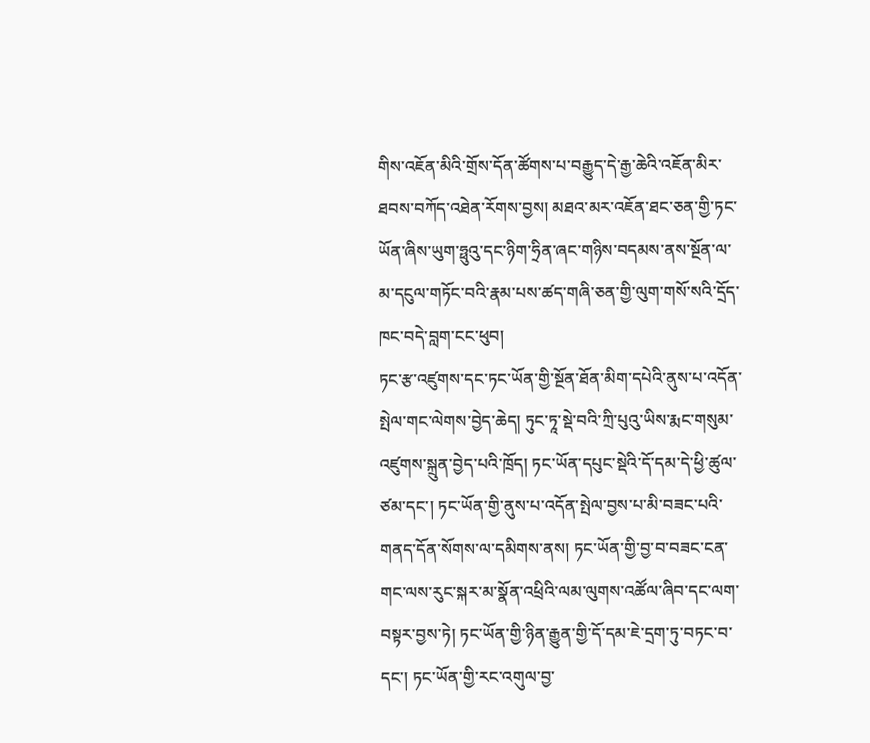གིས་འཇོན་མིའི་གྲོས་དོན་ཚོགས་པ་བརྒྱུད་དེ་རྒྱ་ཆེའི་འཇོན་མིར་ཐབས་བཀོད་འཐེན་རོགས་བྱས། མཐའ་མར་འཇོན་ཐང་ཅན་གྱི་ཏང་ཡོན་ཞིས་ཡུག་ཧྥུའུ་དང་ཉིག་ཧྲིན་ཞང་གཉིས་བདམས་ནས་སྔོན་ལ་མ་དངུལ་གཏོང་བའི་རྣམ་པས་ཚད་གཞི་ཅན་གྱི་ལུག་གསོ་སའི་དྲོད་ཁང་བདེ་བླག་ངང་ཕུབ།
ཏང་རྩ་འཛུགས་དང་ཏང་ཡོན་གྱི་སྔོན་ཐོན་མིག་དཔེའི་ནུས་པ་འདོན་སྤེལ་གང་ལེགས་བྱེད་ཆེད། ཏུང་ཏཱ་སྡེ་བའི་ཀྲི་པུའུ་ཡིས་རྨང་གསུམ་འཛུགས་སྐྲུན་བྱེད་པའི་ཁྲོད། ཏང་ཡོན་དཔུང་སྡེའི་དོ་དམ་དེ་ཕྱི་ཚུལ་ཙམ་དང་། ཏང་ཡོན་གྱི་ནུས་པ་འདོན་སྤེལ་བྱས་པ་མི་བཟང་པའི་གནད་དོན་སོགས་ལ་དམིགས་ནས། ཏང་ཡོན་གྱི་བྱ་བ་བཟང་ངན་གང་ལས་རུང་སྐར་མ་སྣོན་འཕྲིའི་ལམ་ལུགས་འཚོལ་ཞིབ་དང་ལག་བསྟར་བྱས་ཏེ། ཏང་ཡོན་གྱི་ཉིན་རྒྱུན་གྱི་དོ་དམ་ཇེ་དྲག་ཏུ་བཏང་བ་དང་། ཏང་ཡོན་གྱི་རང་འགུལ་བྱ་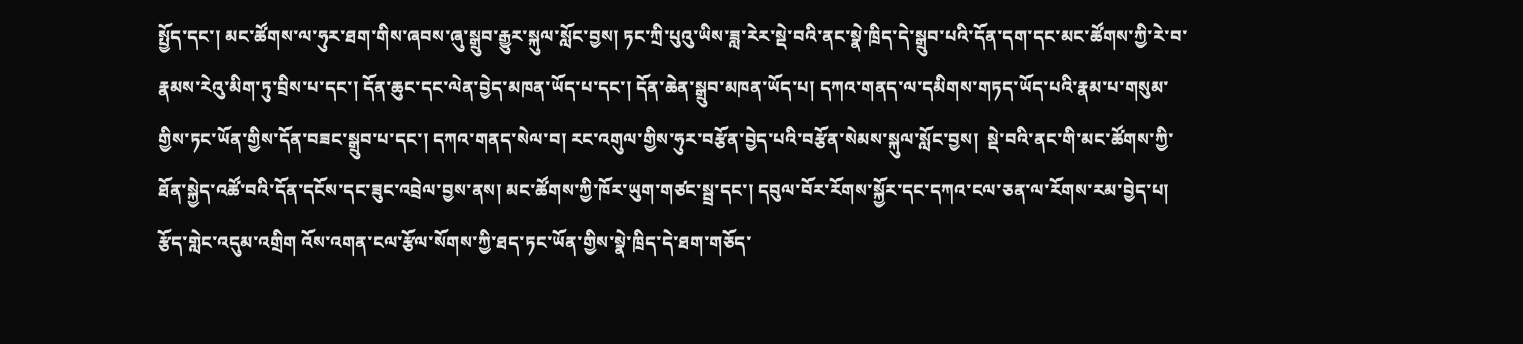སྤྱོད་དང་། མང་ཚོགས་ལ་ཧུར་ཐག་གིས་ཞབས་ཞུ་སྒྲུབ་རྒྱུར་སྐུལ་སློང་བྱས། ཏང་ཀྲི་པུའུ་ཡིས་ཟླ་རེར་སྡེ་བའི་ནང་སྣེ་ཁྲིད་དེ་སྒྲུབ་པའི་དོན་དག་དང་མང་ཚོགས་ཀྱི་རེ་བ་རྣམས་རེའུ་མིག་ཏུ་བྲིས་པ་དང་། དོན་ཆུང་དང་ལེན་བྱེད་མཁན་ཡོད་པ་དང་། དོན་ཆེན་སྒྲུབ་མཁན་ཡོད་པ། དཀའ་གནད་ལ་དམིགས་གཏད་ཡོད་པའི་རྣམ་པ་གསུམ་གྱིས་ཏང་ཡོན་གྱིས་དོན་བཟང་སྒྲུབ་པ་དང་། དཀའ་གནད་སེལ་བ། རང་འགུལ་གྱིས་ཧུར་བརྩོན་བྱེད་པའི་བརྩོན་སེམས་སྐུལ་སློང་བྱས།  སྡེ་བའི་ནང་གི་མང་ཚོགས་ཀྱི་ཐོན་སྐྱེད་འཚོ་བའི་དོན་དངོས་དང་ཟུང་འབྲེལ་བྱས་ནས། མང་ཚོགས་ཀྱི་ཁོར་ཡུག་གཙང་སྦྲ་དང་། དབུལ་བོར་རོགས་སྐྱོར་དང་དཀའ་ངལ་ཅན་ལ་རོགས་རམ་བྱེད་པ། རྩོད་གླེང་འདུམ་འགྲིག འོས་འགན་ངལ་རྩོལ་སོགས་ཀྱི་ཐད་ཏང་ཡོན་གྱིས་སྣེ་ཁྲིད་དེ་ཐག་གཅོད་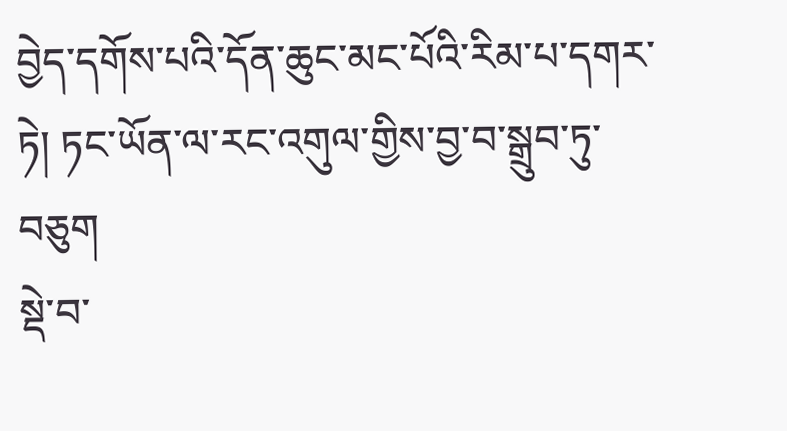བྱེད་དགོས་པའི་དོན་ཆུང་མང་པོའི་རིམ་པ་དགར་ཏེ། ཏང་ཡོན་ལ་རང་འགུལ་གྱིས་བྱ་བ་སྒྲུབ་ཏུ་བཅུག
སྡེ་བ་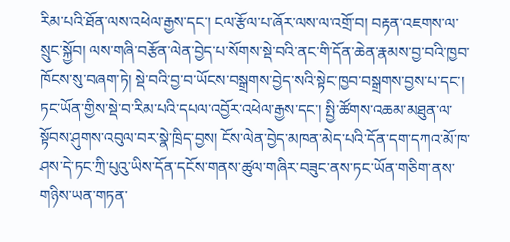རིམ་པའི་ཐོན་ལས་འཕེལ་རྒྱས་དང་། ངལ་རྩོལ་པ་ཞོར་ལས་ལ་འགྲོ་བ། བརྟན་འཇགས་ལ་སྲུང་སྐྱོབ། ལས་གཞི་བརྩོན་ལེན་བྱེད་པ་སོགས་སྡེ་བའི་ནང་གི་དོན་ཆེན་རྣམས་བྱ་བའི་ཁྱབ་ཁོངས་སུ་བཞག་ཏེ། སྡེ་བའི་བྱ་བ་ཡོངས་བསྒྲགས་བྱེད་སའི་སྟེང་ཁྱབ་བསྒྲགས་བྱས་པ་དང་། ཏང་ཡོན་གྱིས་སྡེ་བ་རིམ་པའི་དཔལ་འབྱོར་འཕེལ་རྒྱས་དང་། སྤྱི་ཚོགས་འཆམ་མཐུན་ལ་སྟོབས་ཤུགས་འབུལ་བར་སྣེ་ཁྲིད་བྱས། ངོས་ལེན་བྱེད་མཁན་མེད་པའི་དོན་དག་དཀའ་མོ་ཁ་ཤས་དེ་ཏང་ཀྲི་པུའུ་ཡིས་དོན་དངོས་གནས་ཚུལ་གཞིར་བཟུང་ནས་ཏང་ཡོན་གཅིག་ནས་གཉིས་ཡན་གཏན་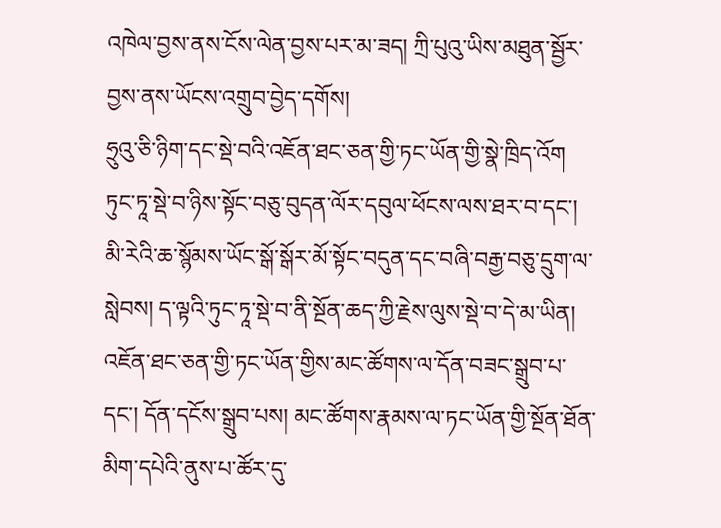འཁེལ་བྱས་ནས་ངོས་ལེན་བྱས་པར་མ་ཟད། ཀྲི་པུའུ་ཡིས་མཐུན་སྦྱོར་བྱས་ནས་ཡོངས་འགྲུབ་བྱེད་དགོས།
ཧྲུའུ་ཅི་ཉིག་དང་སྡེ་བའི་འཇོན་ཐང་ཅན་གྱི་ཏང་ཡོན་གྱི་སྣེ་ཁྲིད་འོག ཏུང་ཏཱ་སྡེ་བ་ཉིས་སྟོང་བཅུ་བུདན་ལོར་དབུལ་ཕོངས་ལས་ཐར་བ་དང་། མི་རེའི་ཆ་སྙོམས་ཡོང་སྒོ་སྒོར་མོ་སྟོང་བདུན་དང་བཞི་བརྒྱ་བཅུ་དྲུག་ལ་སླེབས། ད་ལྟའི་ཏུང་ཏཱ་སྡེ་བ་ནི་སྔོན་ཆད་ཀྱི་རྗེས་ལུས་སྡེ་བ་དེ་མ་ཡིན། འཇོན་ཐང་ཅན་གྱི་ཏང་ཡོན་གྱིས་མང་ཚོགས་ལ་དོན་བཟང་སྒྲུབ་པ་དང་། དོན་དངོས་སྒྲུབ་པས། མང་ཚོགས་རྣམས་ལ་ཏང་ཡོན་གྱི་སྔོན་ཐོན་མིག་དཔེའི་ནུས་པ་ཚོར་དུ་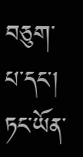བཅུག་པ་དང་། ཏང་ཡོན་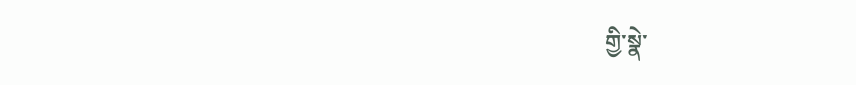གྱི་སྣེ་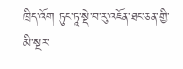ཁྲིད་འོག ཏུང་ཏཱ་སྡེ་བ་རུ་འཇོན་ཐང་ཅན་གྱི་མི་སྔར་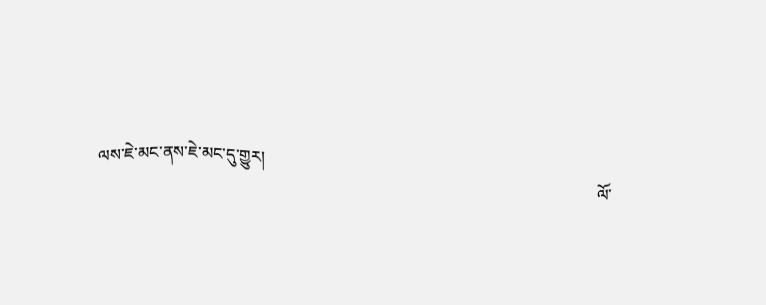ལས་ཇེ་མང་ནས་ཇེ་མང་དུ་གྱུར།
                                                                                                                        ལོ་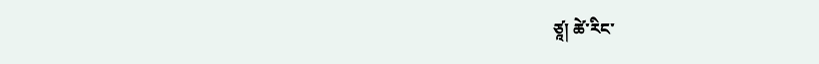ཙཱ། ཚེ་རིང་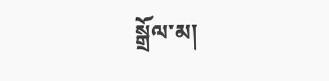སྒྲོལ་མ།